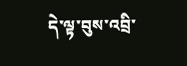དེ་ལྟ་བུས་འབྲི་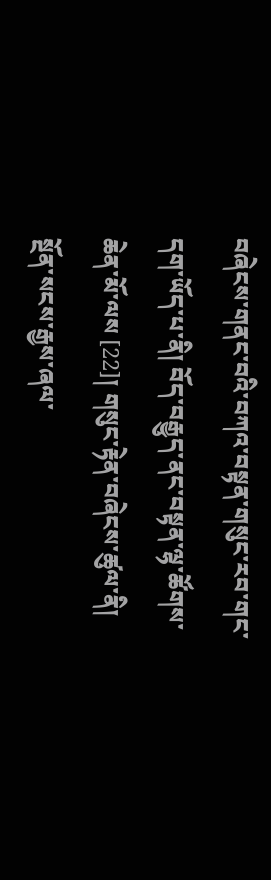བཞེངས་གནང་བའི་བཀའ་བསྟན་གསུང་རབ་གང་དག་ཡོད་པ་ནི། བོད་བརྒྱུད་ནང་བསྟན་ལྷ་ཚོགས་ཆེན་མོ་ལས [22]། གསུང་རྟེན་བཞེངས་ཚུལ་ནི། སྔོན་སངས་རྒྱས་ཞལ་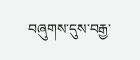བཞུགས་དུས་བརྒྱ་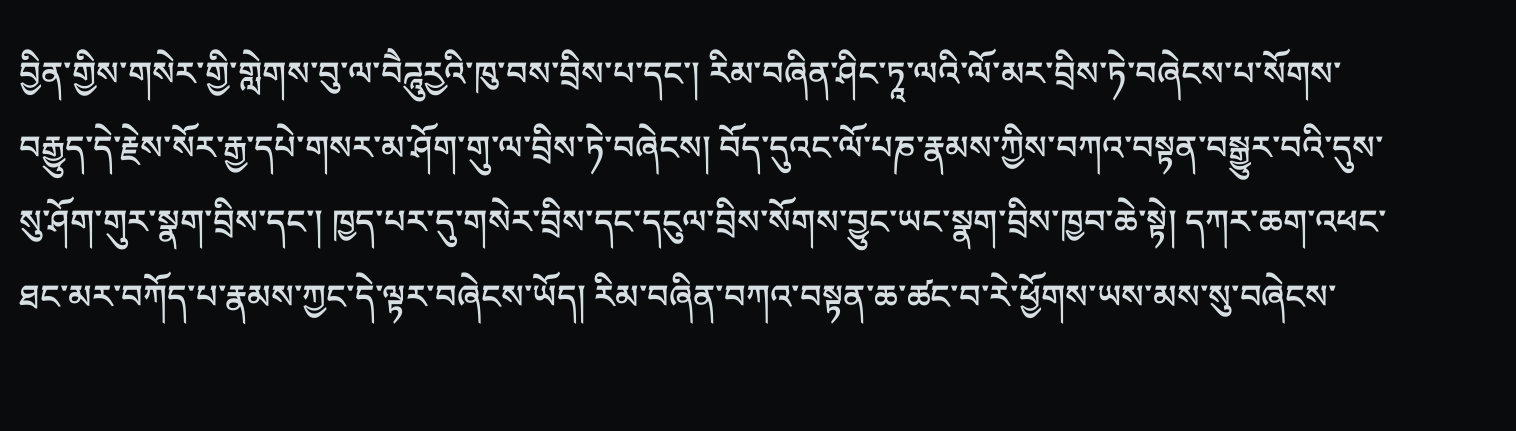བྱིན་གྱིས་གསེར་གྱི་གླེགས་བུ་ལ་བཻཌཱུརྱའི་ཁུ་བས་བྲིས་པ་དང་། རིམ་བཞིན་ཤིང་ཏཱ་ལའི་ལོ་མར་བྲིས་ཏེ་བཞེངས་པ་སོགས་བརྒྱུད་དེ་རྗེས་སོར་རྒྱ་དཔེ་གསར་མ་ཤོག་གུ་ལ་བྲིས་ཏེ་བཞེངས། བོད་དུའང་ལོ་པཎ་རྣམས་ཀྱིས་བཀའ་བསྟན་བསྒྱུར་བའི་དུས་སུ་ཤོག་གུར་སྣག་བྲིས་དང་། ཁྱད་པར་དུ་གསེར་བྲིས་དང་དངུལ་བྲིས་སོགས་བྱུང་ཡང་སྣག་བྲིས་ཁྱབ་ཆེ་སྟེ། དཀར་ཆག་འཕང་ཐང་མར་བཀོད་པ་རྣམས་ཀྱང་དེ་ལྟར་བཞེངས་ཡོད། རིམ་བཞིན་བཀའ་བསྟན་ཆ་ཚང་བ་རེ་ཕྱོགས་ཡས་མས་སུ་བཞེངས་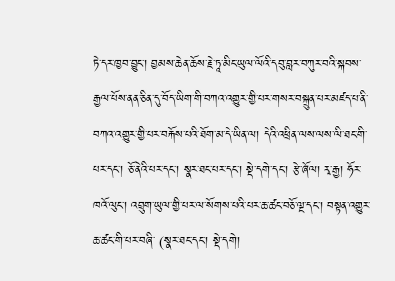ཏེ་དར་ཁྱབ་བྱུང་། བྱམས་ཆེན་ཆོས་རྗེ་ཏཱ་མིང་ཡུལ་ལོའི་དབུ་བླར་བཀུར་བའི་སྐབས་རྒྱལ་པོས་ནན་ཅིན་དུ་བོད་ཡིག་གི་བཀའ་འགྱུར་གྱི་པར་གསར་བསྐྲུན་པར་མཛད་པ་ནི་བཀའ་འགྱུར་གྱི་པར་བརྐོས་པའི་ཐོག་མ་དེ་ཡིན་ལ། དེའི་འཕྲིན་ལས་ལས་ལི་ཐང་གི་པར་དང་། ཅོ་ནེའི་པར་དང་། སྣར་ཐང་པར་དང་། སྡེ་དགེ་དང་། རྩེ་ཞོལ། རྭ་རྒྱ། ཧོར་ཁའོ་ལུང་། འབྲུག་ཡུལ་གྱི་པར་ལ་སོགས་པའི་པར་ཆ་ཚང་བཅོ་ལྔ་དང་། བསྟན་འགྱུར་ཆ་ཚང་གི་པར་བཞི་ (སྣར་ཐང་དང་། སྡེ་དགེ།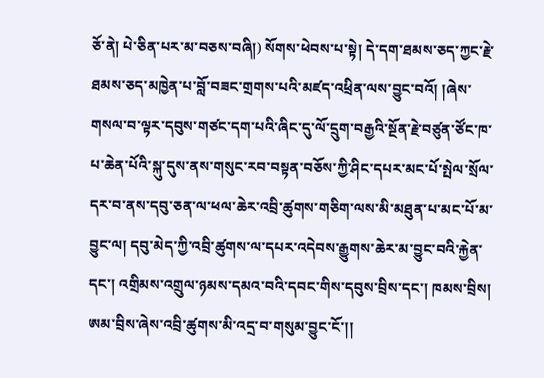ཅོ་ནེ། པེ་ཅིན་པར་མ་བཅས་བཞི།) སོགས་ཕེབས་པ་སྟེ། དེ་དག་ཐམས་ཅད་ཀྱང་རྗེ་ཐམས་ཅད་མཁྱེན་པ་བློ་བཟང་གྲགས་པའི་མཛད་འཕྲིན་ལས་བྱུང་བའོ། །ཞེས་གསལ་བ་ལྟར་དབུས་གཙང་དག་པའི་ཞིང་དུ་ལོ་དྲུག་བརྒྱའི་སྔོན་རྗེ་བཙུན་ཙོང་ཁ་པ་ཆེན་པོའི་སྐུ་དུས་ནས་གསུང་རབ་བསྟན་བཅོས་ཀྱི་ཤིང་དཔར་མང་པོ་སྤེལ་སྲོལ་དར་བ་ནས་དབུ་ཅན་ལ་ཕལ་ཆེར་འབྲི་ཚུགས་གཅིག་ལས་མི་མཐུན་པ་མང་པོ་མ་བྱུང་ལ། དབུ་མེད་ཀྱི་འབྲི་ཚུགས་ལ་དཔར་འདེབས་རྒྱུགས་ཆེར་མ་བྱུང་བའི་རྐྱེན་དང་། འགྲིམས་འགྲུལ་ཉམས་དམའ་བའི་དབང་གིས་དབུས་བྲིས་དང་། ཁམས་བྲིས། ཨམ་བྲིས་ཞེས་འབྲི་ཚུགས་མི་འདྲ་བ་གསུམ་བྱུང་ངོ་།།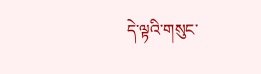དེ་ལྟའི་གསུང་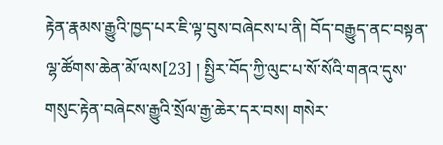རྟེན་རྣམས་རྒྱུའི་ཁྱད་པར་ཇི་ལྟ་བུས་བཞེངས་པ་ནི། བོད་བརྒྱུད་ནང་བསྟན་ལྷ་ཚོགས་ཆེན་མོ་ལས[23] ། སྤྱིར་བོད་ཀྱི་ལུང་པ་སོ་སོའི་གནའ་དུས་གསུང་རྟེན་བཞེངས་རྒྱུའི་སྲོལ་རྒྱ་ཆེར་དར་བས། གསེར་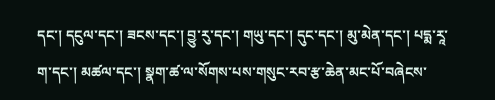དང་། དངུལ་དང་། ཟངས་དང་། བྱུ་རུ་དང་། གཡུ་དང་། དུང་དང་། མུ་མེན་དང་། པདྨ་རཱ་ག་དང་། མཚལ་དང་། སྣག་ཚ་ལ་སོགས་པས་གསུང་རབ་རྩ་ཆེན་མང་པོ་བཞེངས་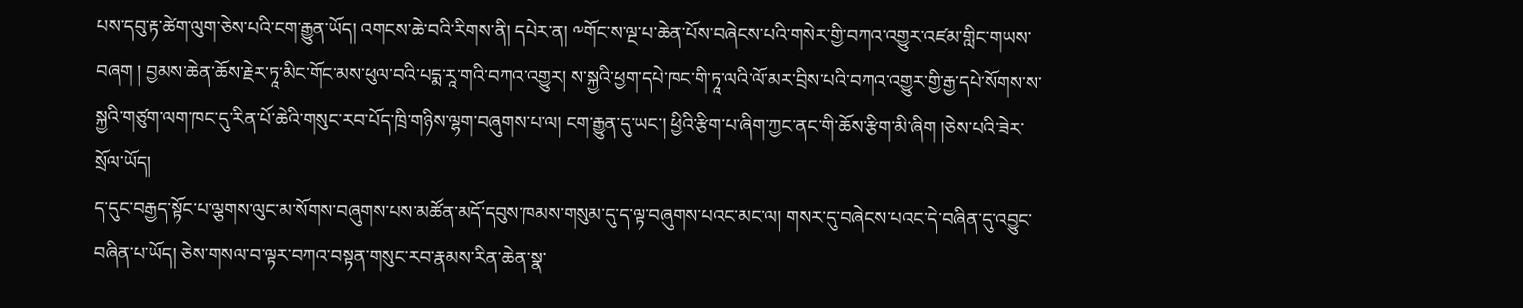པས་དབུ་རྟ་ཚེག་ལུག་ཅེས་པའི་ངག་རྒྱུན་ཡོད། འགངས་ཆེ་བའི་རིགས་ནི། དཔེར་ན། ༸གོང་ས་ལྔ་པ་ཆེན་པོས་བཞེངས་པའི་གསེར་གྱི་བཀའ་འགྱུར་འཛམ་གླིང་གཡས་བཞག ། བྱམས་ཆེན་ཆོས་རྗེར་ཏཱ་མིང་གོང་མས་ཕུལ་བའི་པདྨ་རཱ་གའི་བཀའ་འགྱུར། ས་སྐྱའི་ཕྱག་དཔེ་ཁང་གི་ཏཱ་ལའི་ལོ་མར་བྲིས་པའི་བཀའ་འགྱུར་གྱི་རྒྱ་དཔེ་སོགས་ས་སྐྱའི་གཙུག་ལག་ཁང་དུ་རིན་པོ་ཆེའི་གསུང་རབ་པོད་ཁྲི་གཉིས་ལྷག་བཞུགས་པ་ལ། ངག་རྒྱུན་དུ་ཡང་། ཕྱིའི་རྩིག་པ་ཞིག་ཀྱང་ནང་གི་ཆོས་རྩིག་མི་ཞིག །ཅེས་པའི་ཟེར་སྲོལ་ཡོད།
ད་དུང་བརྒྱད་སྟོང་པ་ལྕགས་ལུང་མ་སོགས་བཞུགས་པས་མཚོན་མདོ་དབུས་ཁམས་གསུམ་དུ་ད་ལྟ་བཞུགས་པའང་མང་ལ། གསར་དུ་བཞེངས་པའང་དེ་བཞིན་དུ་འབྱུང་བཞིན་པ་ཡོད། ཅེས་གསལ་བ་ལྟར་བཀའ་བསྟན་གསུང་རབ་རྣམས་རིན་ཆེན་སྣ་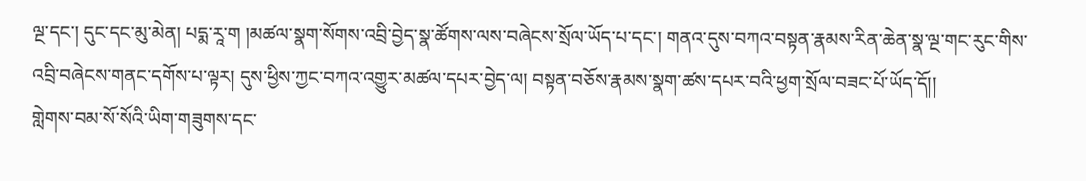ལྔ་དང་། དུང་དང་མུ་མེན། པདྨ་རཱ་ག །མཚལ་སྣག་སོགས་འབྲི་བྱེད་སྣ་ཚོགས་ལས་བཞེངས་སྲོལ་ཡོད་པ་དང་། གནའ་དུས་བཀའ་བསྟན་རྣམས་རིན་ཆེན་སྣ་ལྔ་གང་རུང་གིས་འབྲི་བཞེངས་གནང་དགོས་པ་ལྟར། དུས་ཕྱིས་ཀྱང་བཀའ་འགྱུར་མཚལ་དཔར་བྱེད་ལ། བསྟན་བཅོས་རྣམས་སྣག་ཚས་དཔར་བའི་ཕྱག་སྲོལ་བཟང་པོ་ཡོད་དོ།།
གླེགས་བམ་སོ་སོའི་ཡིག་གཟུགས་དང་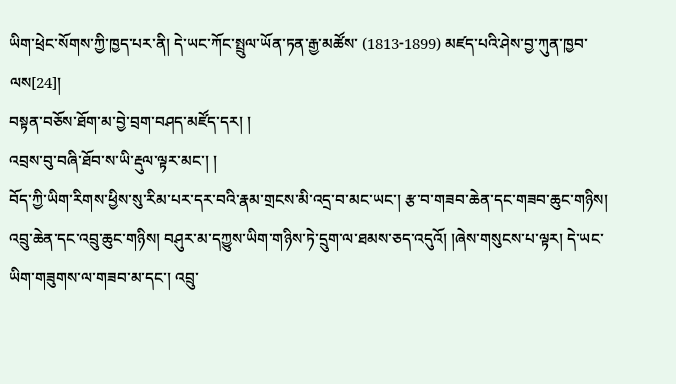ཡིག་ཕྲེང་སོགས་ཀྱི་ཁྱད་པར་ནི། དེ་ཡང་ཀོང་སྤྲུལ་ཡོན་ཏན་རྒྱ་མཚོས་ (1813-1899) མཛད་པའི་ཤེས་བྱ་ཀུན་ཁྱབ་ལས[24]།
བསྟན་བཅོས་ཐོག་མ་བྱེ་བྲག་བཤད་མཛོད་དར། །
འབྲས་བུ་བཞི་ཐོབ་ས་ཡི་རྡུལ་ལྟར་མང་། །
བོད་ཀྱི་ཡིག་རིགས་ཕྱིས་སུ་རིམ་པར་དར་བའི་རྣམ་གྲངས་མི་འདྲ་བ་མང་ཡང་། རྩ་བ་གཟབ་ཆེན་དང་གཟབ་ཆུང་གཉིས། འབྲུ་ཆེན་དང་འབྲུ་ཆུང་གཉིས། བཤུར་མ་དཀྱུས་ཡིག་གཉིས་ཏེ་དྲུག་ལ་ཐམས་ཅད་འདུའོ། །ཞེས་གསུངས་པ་ལྟར། དེ་ཡང་ཡིག་གཟུགས་ལ་གཟབ་མ་དང་། འབྲུ་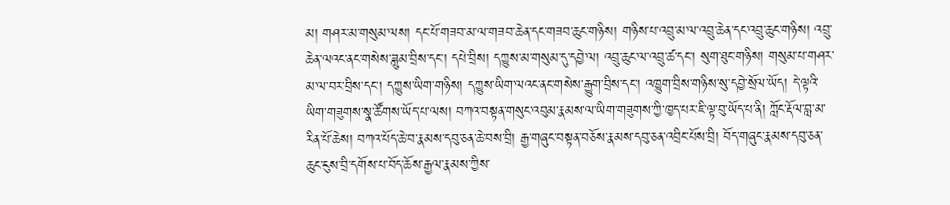མ། གཤར་མ་གསུམ་ལས། དང་པོ་གཟབ་མ་ལ་གཟབ་ཆེན་དང་གཟབ་ཆུང་གཉིས། གཉིས་པ་འབྲུ་མ་ལ་འབྲུ་ཆེན་དང་འབྲུ་ཆུང་གཉིས། འབྲུ་ཆེན་ལའང་ནང་གསེས་ཟླུམ་བྲིས་དང་། དཔེ་བྲིས། དཀྱུས་མ་གསུམ་དུ་དབྱེ་ལ། འབྲུ་ཆུང་ལ་འབྲུ་ཚ་དང་། སུག་ཐུང་གཉིས། གསུམ་པ་གཤར་མ་ལ་བར་བྲིས་དང་། དཀྱུས་ཡིག་གཉིས། དཀྱུས་ཡིག་ལའང་ནང་གསེས་རྒྱུག་བྲིས་དང་། འཁྱུག་བྲིས་གཉིས་སུ་དབྱེ་སྲོལ་ཡོད། དེ་ལྟའི་ཡིག་གཟུགས་སྣ་ཚོགས་ཡོད་པ་ལས། བཀའ་བསྟན་གསུང་འབུམ་རྣམས་ལ་ཡིག་གཟུགས་ཀྱི་ཁྱད་པར་ཇི་ལྟ་བུ་ཡོད་པ་ནི། ཀློང་རྡོལ་བླ་མ་རིན་པོ་ཆེས། བཀའ་པོད་ཆེ་བ་རྣམས་དབུ་ཅན་ཆེ་བས་བྲི། རྒྱ་གཞུང་བསྟན་བཅོས་རྣམས་དབུ་ཅན་འབྲིང་པོས་བྲི། བོད་གཞུང་རྣམས་དབུ་ཅན་ཆུང་ངུས་བྲི་དགོས་པ་བོད་ཆོས་རྒྱལ་རྣམས་ཀྱིས་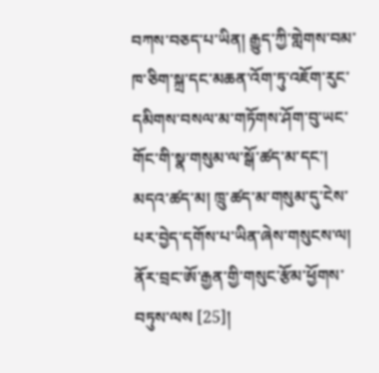བཀས་བཅད་པ་ཡིན། རྒྱུད་ཀྱི་གླེགས་བམ་ཁ་ཅིག་སྐྲ་དང་མཆན་འོག་ཏུ་འཇོག་རུང་དམིགས་བསལ་མ་གཏོགས་ཤོག་བུ་ཡང་གོང་གི་སྣ་གསུམ་ལ་སྒོ་ཚད་མ་དང་། མདའ་ཚད་མ། ཁྲུ་ཚད་མ་གསུམ་དུ་ངེས་པར་བྱེད་དགོས་པ་ཡིན་ཞེས་གསུངས་ལ། ནོར་བྲང་ཨོ་རྒྱན་གྱི་གསུང་རྩོམ་ཕྱོགས་བཏུས་ལས [25]།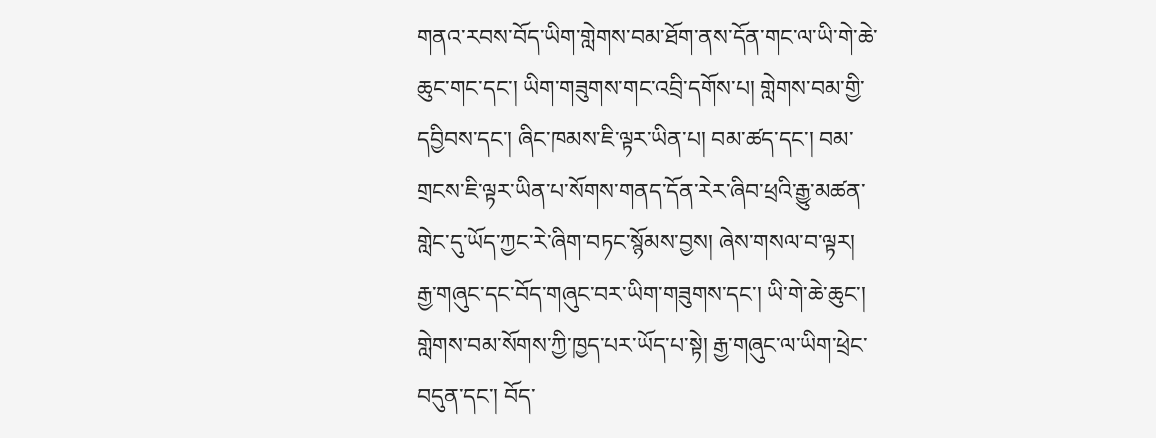གནའ་རབས་བོད་ཡིག་གླེགས་བམ་ཐོག་ནས་དོན་གང་ལ་ཡི་གེ་ཆེ་ཆུང་གང་དང་། ཡིག་གཟུགས་གང་འབྲི་དགོས་པ། གླེགས་བམ་གྱི་དབྱིབས་དང་། ཞིང་ཁམས་ཇི་ལྟར་ཡིན་པ། བམ་ཚད་དང་། བམ་གྲངས་ཇི་ལྟར་ཡིན་པ་སོགས་གནད་དོན་རེར་ཞིབ་ཕྲའི་རྒྱུ་མཚན་གླེང་དུ་ཡོད་ཀྱང་རེ་ཞིག་བཏང་སྙོམས་བྱས། ཞེས་གསལ་བ་ལྟར། རྒྱ་གཞུང་དང་བོད་གཞུང་བར་ཡིག་གཟུགས་དང་། ཡི་གེ་ཆེ་ཆུང་། གླེགས་བམ་སོགས་ཀྱི་ཁྱད་པར་ཡོད་པ་སྟེ། རྒྱ་གཞུང་ལ་ཡིག་ཕྲེང་བདུན་དང་། བོད་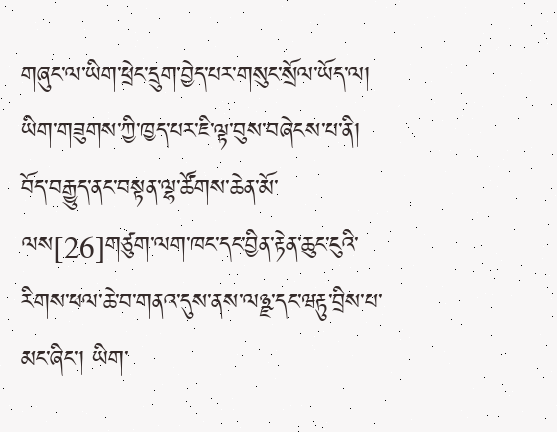གཞུང་ལ་ཡིག་ཕྲེང་དྲུག་བྱེད་པར་གསུང་སྲོལ་ཡོད་ལ། ཡིག་གཟུགས་ཀྱི་ཁྱད་པར་ཇི་ལྟ་བུས་བཞེངས་པ་ནི། བོད་བརྒྱུད་ནང་བསྟན་ལྷ་ཚོགས་ཆེན་མོ་ལས[26]གཙུག་ལག་ཁང་དང་བྱིན་རྟེན་ཆུང་ངུའི་རིགས་ཕལ་ཆེ་བ་གནའ་དུས་ནས་ལཉྫ་དང་ཝརྟུ་བྲིས་པ་མང་ཞིང་། ཡིག་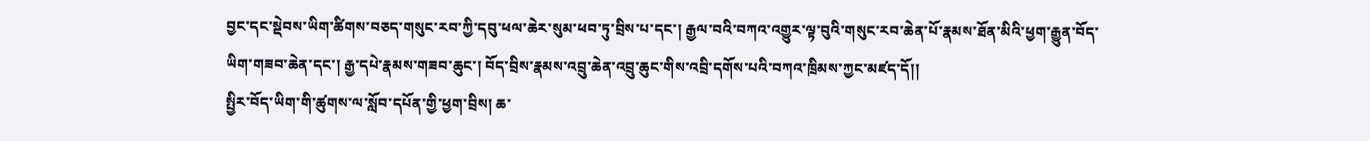བྱང་དང་སྡེབས་ཡིག་ཚིགས་བཅད་གསུང་རབ་ཀྱི་དབུ་ཕལ་ཆེར་སུམ་ཕབ་ཏུ་བྲིས་པ་དང་། རྒྱལ་བའི་བཀའ་འགྱུར་ལྟ་བུའི་གསུང་རབ་ཆེན་པོ་རྣམས་ཐོན་མིའི་ཕྱག་རྒྱུན་བོད་ཡིག་གཟབ་ཆེན་དང་། རྒྱ་དཔེ་རྣམས་གཟབ་ཆུང་། བོད་བྲིས་རྣམས་འབྲུ་ཆེན་འབྲུ་ཆུང་གིས་འབྲི་དགོས་པའི་བཀའ་ཁྲིམས་ཀྱང་མཛད་དོ།།
སྤྱིར་བོད་ཡིག་གི་ཚུགས་ལ་སློབ་དཔོན་གྱི་ཕྱག་བྲིས། ཆ་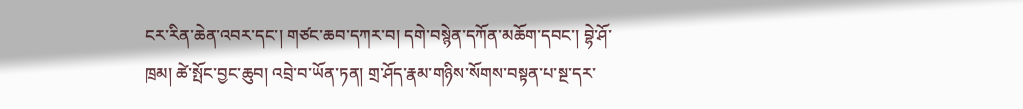ངར་རིན་ཆེན་འབར་དང་། གཙང་ཆབ་དཀར་བ། དགེ་བསྙེན་དཀོན་མཆོག་དབང་། བྷེ་ཤོ་ཁྲམ། ཚེ་སྤོང་བྱང་ཆུབ། འབྲེ་བ་ཡོན་ཏན། གྲ་ཤོད་རྣམ་གཉིས་སོགས་བསྟན་པ་སྔ་དར་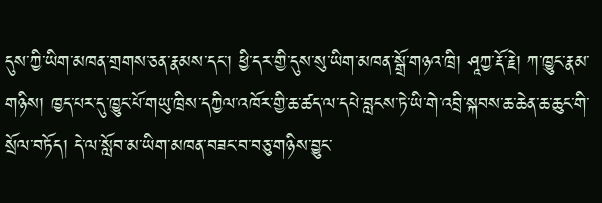དུས་ཀྱི་ཡིག་མཁན་གྲགས་ཅན་རྣམས་དང་། ཕྱི་དར་གྱི་དུས་སུ་ཡིག་མཁན་སྒྲོ་གཉའ་ཁྲི། ཤཱཀྱ་རྡོ་རྗེ། ཀ་ཁྱུང་རྣམ་གཉིས། ཁྱད་པར་དུ་ཁྱུང་པོ་གཡུ་ཁྲིས་དཀྱིལ་འཁོར་གྱི་ཆ་ཚད་ལ་དཔེ་བླངས་ཏེ་ཡི་གེ་འབྲི་སྐབས་ཆ་ཆེན་ཆ་ཆུང་གི་སྲོལ་བཏོད། དེ་ལ་སློབ་མ་ཡིག་མཁན་བཟང་བ་བཅུ་གཉིས་བྱུང་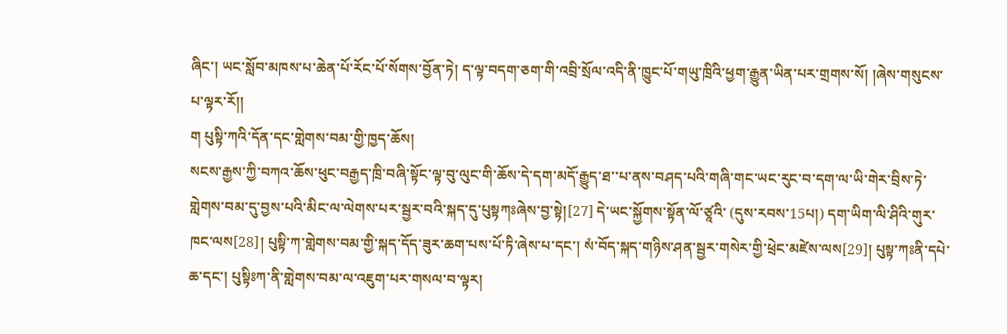ཞིང་། ཡང་སློབ་མཁས་པ་ཆེན་པོ་རོང་པོ་སོགས་བྱོན་ཏེ། ད་ལྟ་བདག་ཅག་གི་འབྲི་སྲོལ་འདི་ནི་ཁྱུང་པོ་གཡུ་ཁྲིའི་ཕྱག་རྒྱུན་ཡིན་པར་གྲགས་སོ། །ཞེས་གསུངས་པ་ལྟར་རོ།།
ག པུསྟི་ཀའི་དོན་དང་གླེགས་བམ་གྱི་ཁྱད་ཆོས།
སངས་རྒྱས་ཀྱི་བཀའ་ཆོས་ཕུང་བརྒྱད་ཁྲི་བཞི་སྟོང་ལྟ་བུ་ལུང་གི་ཆོས་དེ་དག་མདོ་རྒྱུད་ཐ་་པ་ནས་བཤད་པའི་གཞི་གང་ཡང་རུང་བ་དག་ལ་ཡི་གེར་བྲིས་ཏེ་གླེགས་བམ་དུ་བྱས་པའི་མིང་ལ་ལེགས་པར་སྦྱར་བའི་སྐད་དུ་པུསྟཀཿཞེས་བྱ་སྟེ།[27] དེ་ཡང་སྐྱོགས་སྟོན་ལོ་ཙཱའི་ (དུས་རབས་15པ།) དག་ཡིག་ལི་ཤིའི་གུར་ཁང་ལས[28]། པུསྟི་ཀ་གླེགས་བམ་གྱི་སྐད་དོད་ཟུར་ཆག་པས་པོ་ཏི་ཞེས་པ་དང་། སཾ་བོད་སྐད་གཉིས་ཤན་སྦྱར་གསེར་གྱི་ཕྲེང་མཛེས་ལས[29]། པུསྟ་ཀཿནི་དཔེ་ཆ་དང་། པུསྟིཿཀ་ནི་གླེགས་བམ་ལ་འཇུག་པར་གསལ་བ་ལྟར།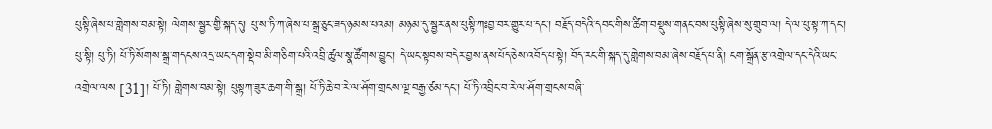པུསྟི་ཞེས་པ་གླེགས་བམ་སྟེ། ལེགས་སྦྱར་གྱི་སྐད་དུ། པུ་ས་ཏི་ཀ་ཞེས་པ་སྒྲ་ཅུང་ཟད་ཉམས་པའམ། མཉམ་དུ་སྦྱར་ནས་པུསྟི་ཀཿབྱ་བར་གྱུར་པ་དང་། བརྗོད་བདེའི་དབང་གིས་ཚིག་བསྡུས་གནང་བས་པུསྟི་ཞེས་སུ་གྲུབ་ལ། དེ་ལ་པུ་སྟ་ཀ་དང་། པུ་སྟི། པུ་ཏི། པོ་ཏི་སོགས་སྒྲ་གདངས་འདྲ་ཡང་དག་སྡེབ་མི་གཅིག་པའི་འབྲི་ཚུལ་སྣ་ཚོགས་བྱུང་། དེ་ཡང་སྟབས་བདེར་བྱས་ནས་པོད་ཅེས་འབོད་པ་སྟེ། བོད་རང་གི་སྐད་དུ་གླེགས་བམ་ཞེས་བརྗོད་པ་ནི། ངག་སྒྲོན་རྩ་འགྲེལ་དང་དེའི་ཡང་འགྲེལ་ལས [31]། པོ་ཏི། གླེགས་བམ་སྟེ། པུསྟཀ་ཟུར་ཆག་གི་སྒྲ། པོ་ཏི་ཆེ་བ་རེ་ལ་ཤོག་གྲངས་ལྔ་བརྒྱ་ཙམ་དང་། པོ་ཏི་འབྲིང་བ་རེ་ལ་ཤོག་གྲངས་བཞི་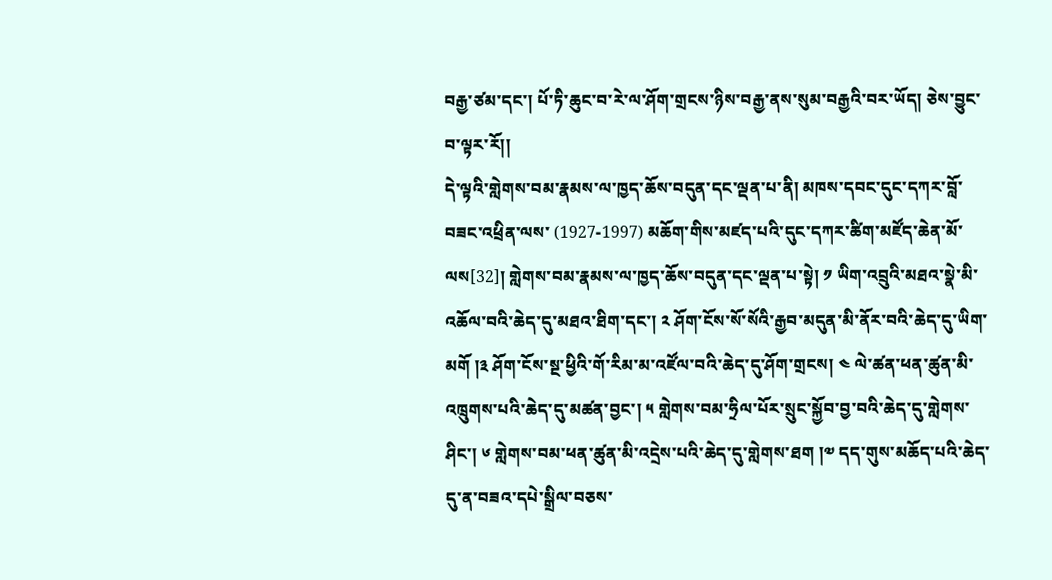བརྒྱ་ཙམ་དང་། པོ་ཏི་ཆུང་བ་རེ་ལ་ཤོག་གྲངས་ཉིས་བརྒྱ་ནས་སུམ་བརྒྱའི་བར་ཡོད། ཅེས་བྱུང་བ་ལྟར་རོ།།
དེ་ལྟའི་གླེགས་བམ་རྣམས་ལ་ཁྱད་ཆོས་བདུན་དང་ལྡན་པ་ནི། མཁས་དབང་དུང་དཀར་བློ་བཟང་འཕྲིན་ལས་ (1927-1997) མཆོག་གིས་མཛད་པའི་དུང་དཀར་ཚིག་མཛོད་ཆེན་མོ་ལས[32]། གླེགས་བམ་རྣམས་ལ་ཁྱད་ཆོས་བདུན་དང་ལྡན་པ་སྟེ། ༡ ཡིག་འབྲུའི་མཐའ་སྣེ་མི་འཆོལ་བའི་ཆེད་དུ་མཐའ་ཐིག་དང་། ༢ ཤོག་ངོས་སོ་སོའི་རྒྱབ་མདུན་མི་ནོར་བའི་ཆེད་དུ་ཡིག་མགོ །༣ ཤོག་ངོས་སྔ་ཕྱིའི་གོ་རིམ་མ་འཛོལ་བའི་ཆེད་དུ་ཤོག་གྲངས། ༤ ལེ་ཚན་ཕན་ཚུན་མི་འཁྲུགས་པའི་ཆེད་དུ་མཚན་བྱང་། ༥ གླེགས་བམ་ཧྲིལ་པོར་སྲུང་སྐྱོབ་བྱ་བའི་ཆེད་དུ་གླེགས་ཤིང་། ༦ གླེགས་བམ་ཕན་ཚུན་མི་འདྲེས་པའི་ཆེད་དུ་གླེགས་ཐག །༧ དད་གུས་མཆོད་པའི་ཆེད་དུ་ན་བཟའ་དཔེ་སྒྲིལ་བཅས་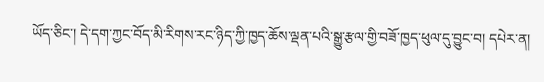ཡོད་ཅིང་། དེ་དག་ཀྱང་བོད་མི་རིགས་རང་ཉིད་ཀྱི་ཁྱད་ཆོས་ལྡན་པའི་སྒྱུ་རྩལ་གྱི་བཟོ་ཁྱད་ཕུལ་དུ་བྱུང་བ། དཔེར་ན།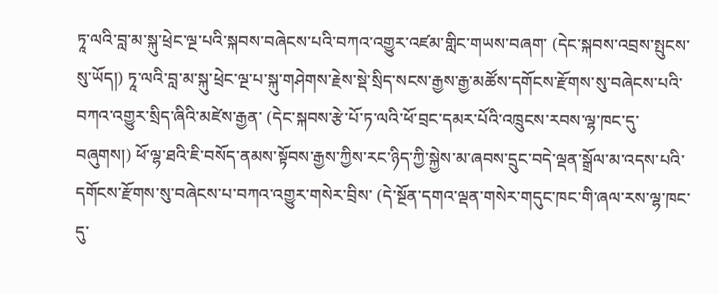ཏཱ་ལའི་བླ་མ་སྐུ་ཕྲེང་ལྔ་པའི་སྐབས་བཞེངས་པའི་བཀའ་འགྱུར་འཛམ་གླིང་གཡས་བཞག་ (དེང་སྐབས་འབྲས་སྤུངས་སུ་ཡོད།) ཏཱ་ལའི་བླ་མ་སྐུ་ཕྲེང་ལྔ་པ་སྐུ་གཤེགས་རྗེས་སྡེ་སྲིད་སངས་རྒྱས་རྒྱ་མཚོས་དགོངས་རྫོགས་སུ་བཞེངས་པའི་བཀའ་འགྱུར་སྲིད་ཞིའི་མཛེས་རྒྱན་ (དེང་སྐབས་རྩེ་པོ་ཏ་ལའི་ཕོ་བྲང་དམར་པོའི་འཁྲུངས་རབས་ལྷ་ཁང་དུ་བཞུགས།) ཕོ་ལྷ་ཐའི་ཇི་བསོད་ནམས་སྟོབས་རྒྱས་ཀྱིས་རང་ཉིད་ཀྱི་སྐྱེས་མ་ཞབས་དྲུང་བདེ་ལྡན་སྒྲོལ་མ་འདས་པའི་དགོངས་རྫོགས་སུ་བཞེངས་པ་བཀའ་འགྱུར་གསེར་བྲིས་ (དེ་སྔོན་དགའ་ལྡན་གསེར་གདུང་ཁང་གི་ཞལ་རས་ལྷ་ཁང་དུ་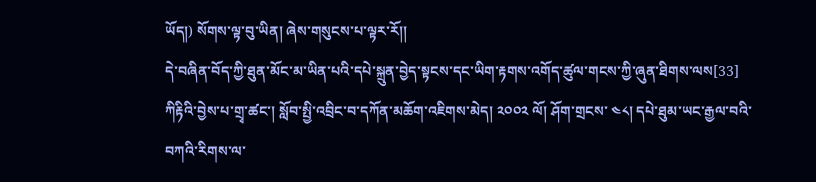ཡོད།) སོགས་ལྟ་བུ་ཡིན། ཞེས་གསུངས་པ་ལྟར་རོ།།
དེ་བཞིན་བོད་ཀྱི་ཐུན་མོང་མ་ཡིན་པའི་དཔེ་སྐྲུན་བྱེད་སྟངས་དང་ཡིག་རྟགས་འགོད་ཚུལ་གངས་ཀྱི་ཞུན་ཐིགས་ལས[33] ཀིརྟིའི་བྱེས་པ་གྲྭ་ཚང་། སློབ་སྤྱི་འབྲིང་བ་དཀོན་མཆོག་འཇིགས་མེད། ༢༠༠༢ ལོ། ཤོག་གྲངས་ ༤༨། དཔེ་ཐུམ་ཡང་རྒྱལ་བའི་བཀའི་རིགས་ལ་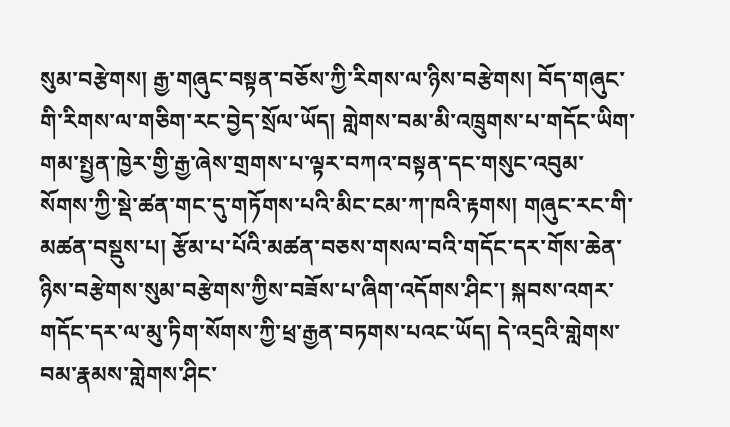སུམ་བརྩེགས། རྒྱ་གཞུང་བསྟན་བཅོས་ཀྱི་རིགས་ལ་ཉིས་བརྩེགས། བོད་གཞུང་གི་རིགས་ལ་གཅིག་རང་བྱེད་སྲོལ་ཡོད། གླེགས་བམ་མི་འཁྲུགས་པ་གདོང་ཡིག་གམ་སྤྱན་ཁྱེར་གྱི་རྒྱ་ཞེས་གྲགས་པ་ལྟར་བཀའ་བསྟན་དང་གསུང་འབུམ་སོགས་ཀྱི་སྡེ་ཚན་གང་དུ་གཏོགས་པའི་མིང་ངམ་ཀ་ཁའི་རྟགས། གཞུང་རང་གི་མཚན་བསྡུས་པ། རྩོམ་པ་པོའི་མཚན་བཅས་གསལ་བའི་གདོང་དར་གོས་ཆེན་ཉིས་བརྩེགས་སུམ་བརྩེགས་ཀྱིས་བཟོས་པ་ཞིག་འདོགས་ཤིང་། སྐབས་འགར་གདོང་དར་ལ་མུ་ཏིག་སོགས་ཀྱི་ཕྲ་རྒྱན་བཏགས་པའང་ཡོད། དེ་འདྲའི་གླེགས་བམ་རྣམས་གླེགས་ཤིང་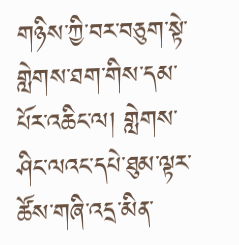གཉིས་ཀྱི་བར་བཅུག་སྟེ་གླེགས་ཐག་གིས་དམ་པོར་འཆིང་ལ། གླེགས་ཤིང་ལའང་དཔེ་ཐུམ་ལྟར་ཚོས་གཞི་འདྲ་མིན་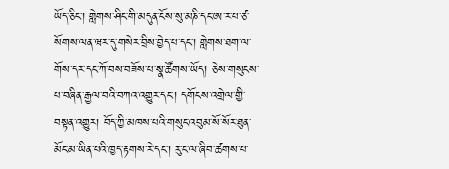ཡོད་ཅིང་། གླེགས་ཤིང་གི་མདུན་ངོས་སུ་མཎི་དང་ཨ་ར་པ་ཙ་སོགས་ལན་ཝར་དུ་གསེར་བྲིས་བྱེད་པ་དང་། གླེགས་ཐག་ལ་གོས་དར་དང་ཀོ་བས་བཟོས་པ་སྣ་ཚོགས་ཡོད། ཅེས་གསུངས་པ་བཞིན་རྒྱལ་བའི་བཀའ་འགྱུར་དང་། དགོངས་འགྲེལ་གྱི་བསྟན་འགྱུར། བོད་ཀྱི་མཁས་པའི་གསུང་འབུམ་སོ་སོར་ཐུན་མོང་མ་ཡིན་པའི་ཁྱད་རྟགས་རེ་དང་། རུ་ང་ལ་ཞིབ་ཚགས་པ་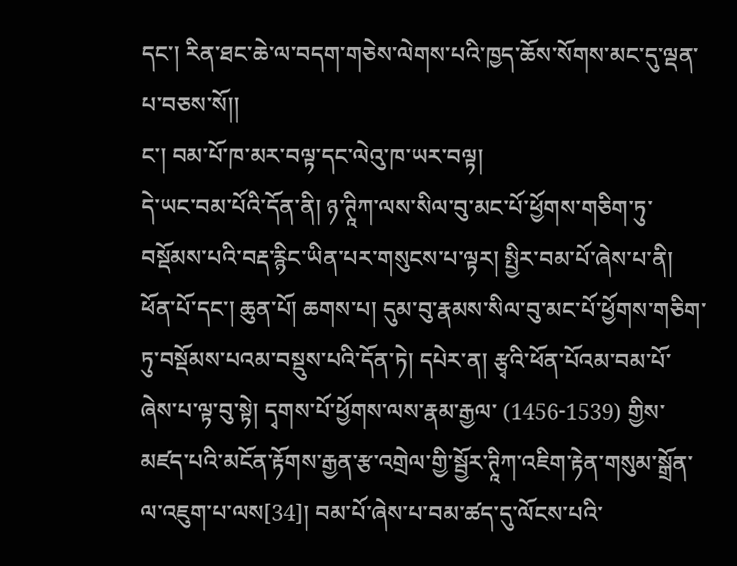དང་། རིན་ཐང་ཆེ་ལ་བདག་གཅེས་ལེགས་པའི་ཁྱད་ཆོས་སོགས་མང་དུ་ལྡན་པ་བཅས་སོ།།
ང་། བམ་པོ་ཁ་མར་བལྟ་དང་ལེའུ་ཁ་ཡར་བལྟ།
དེ་ཡང་བམ་པོའི་དོན་ནི། ཉ་ཊཱིཀ་ལས་སིལ་བུ་མང་པོ་ཕྱོགས་གཅིག་ཏུ་བསྡོམས་པའི་བརྡ་རྙིང་ཡིན་པར་གསུངས་པ་ལྟར། སྤྱིར་བམ་པོ་ཞེས་པ་ནི། ཕོན་པོ་དང་། ཆུན་པོ། ཆགས་པ། དུམ་བུ་རྣམས་སིལ་བུ་མང་པོ་ཕྱོགས་གཅིག་ཏུ་བསྡོམས་པའམ་བསྡུས་པའི་དོན་ཏེ། དཔེར་ན། རྩྭའི་ཕོན་པོའམ་བམ་པོ་ཞེས་པ་ལྟ་བུ་སྟེ། དྭགས་པོ་ཕྱོགས་ལས་རྣམ་རྒྱལ་ (1456-1539) གྱིས་མཛད་པའི་མངོན་རྟོགས་རྒྱན་རྩ་འགྲེལ་གྱི་སྦྱོར་ཊཱིཀ་འཇིག་རྟེན་གསུམ་སྒྲོན་ལ་འཇུག་པ་ལས[34]། བམ་པོ་ཞེས་པ་བམ་ཚད་དུ་ལོངས་པའི་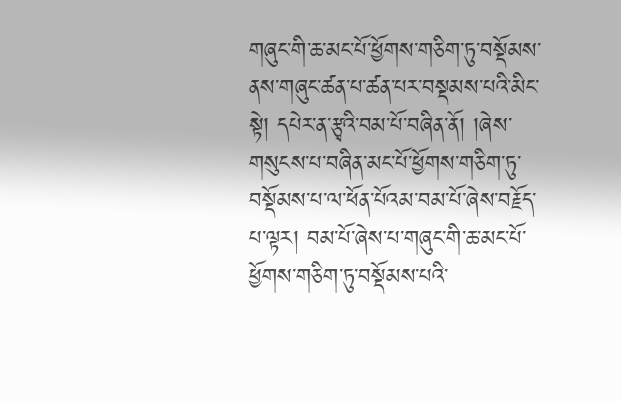གཞུང་གི་ཆ་མང་པོ་ཕྱོགས་གཅིག་ཏུ་བསྡོམས་ནས་གཞུང་ཚན་པ་ཚན་པར་བསྡམས་པའི་མིང་སྟེ། དཔེར་ན་རྩྭའི་བམ་པོ་བཞིན་ནོ། །ཞེས་གསུངས་པ་བཞིན་མང་པོ་ཕྱོགས་གཅིག་ཏུ་བསྡོམས་པ་ལ་ཕོན་པོའམ་བམ་པོ་ཞེས་བརྗོད་པ་ལྟར། བམ་པོ་ཞེས་པ་གཞུང་གི་ཆ་མང་པོ་ཕྱོགས་གཅིག་ཏུ་བསྡོམས་པའི་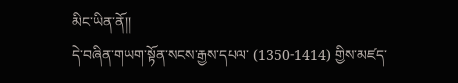མིང་ཡིན་ནོ།།
དེ་བཞིན་གཡག་སྟོན་སངས་རྒྱས་དཔལ་ (1350-1414) གྱིས་མཛད་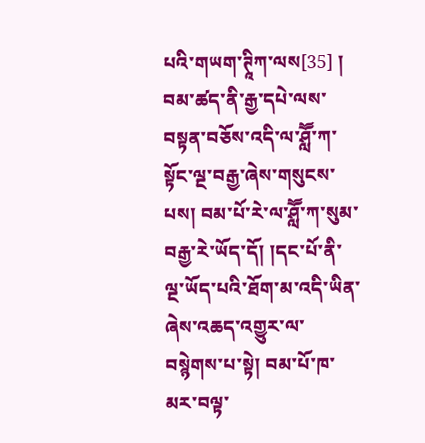པའི་གཡག་ཊཱིཀ་ལས[35] ། བམ་ཚད་ནི་རྒྱ་དཔེ་ལས་བསྟན་བཅོས་འདི་ལ་ཤླཽ་ཀ་སྟོང་ལྔ་བརྒྱ་ཞེས་གསུངས་པས། བམ་པོ་རེ་ལ་ཤླཽ་ཀ་སུམ་བརྒྱ་རེ་ཡོད་དོ། །དང་པོ་ནི་ལྔ་ཡོད་པའི་ཐོག་མ་འདི་ཡིན་ཞེས་འཆད་འགྱུར་ལ་བསྙེགས་པ་སྟེ། བམ་པོ་ཁ་མར་བལྟ་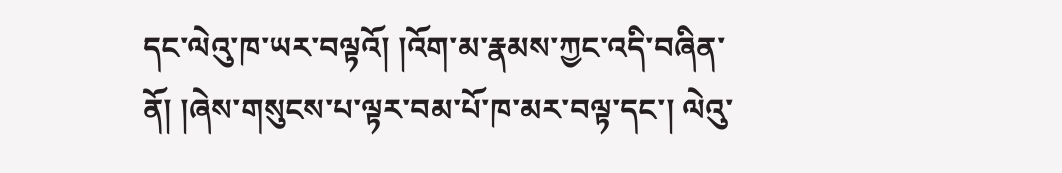དང་ལེའུ་ཁ་ཡར་བལྟའོ། །འོག་མ་རྣམས་ཀྱང་འདི་བཞིན་ནོ། །ཞེས་གསུངས་པ་ལྟར་བམ་པོ་ཁ་མར་བལྟ་དང་། ལེའུ་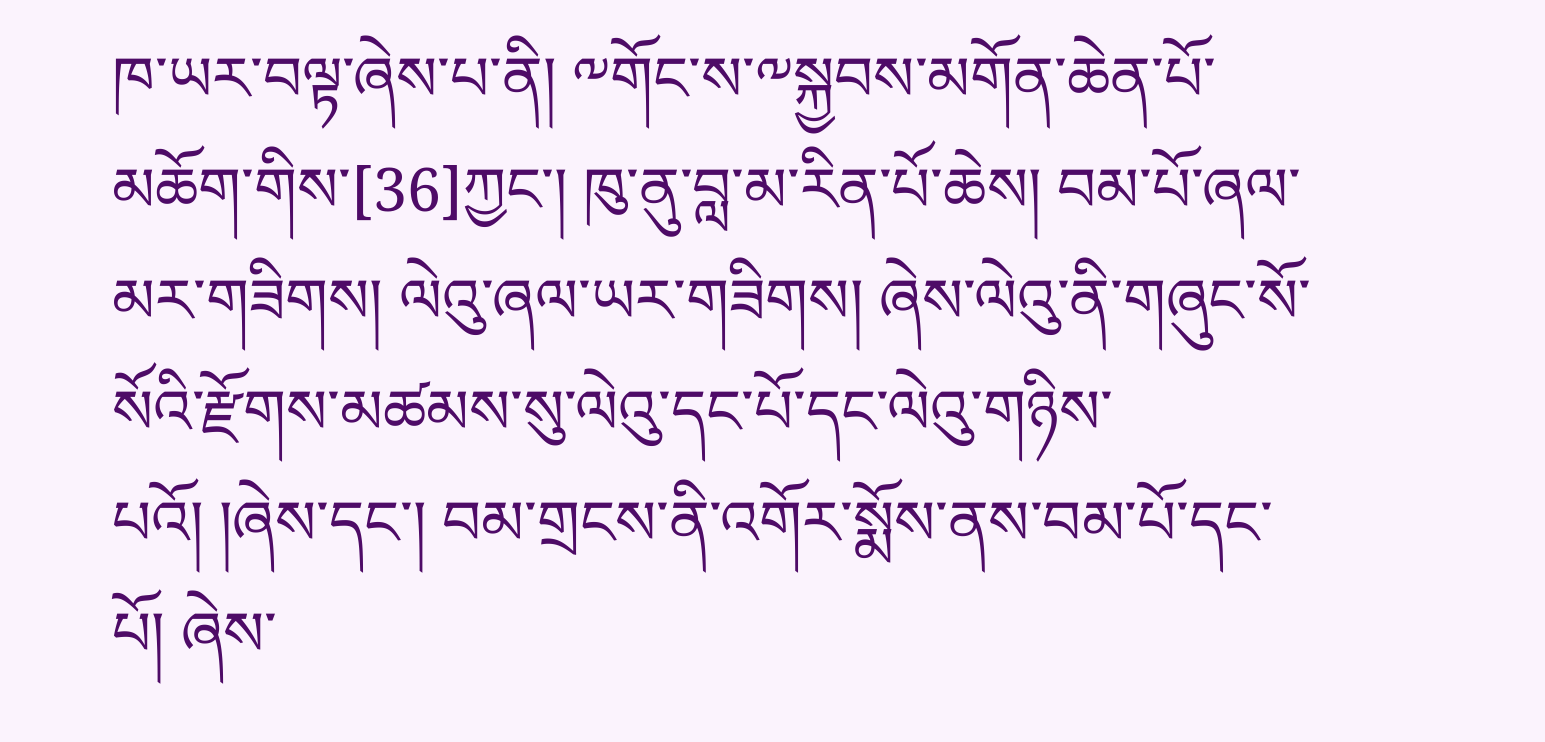ཁ་ཡར་བལྟ་ཞེས་པ་ནི། ༸གོང་ས་༸སྐྱབས་མགོན་ཆེན་པོ་མཆོག་གིས་[36]ཀྱང་། ཁུ་ནུ་བླ་མ་རིན་པོ་ཆེས། བམ་པོ་ཞལ་མར་གཟིགས། ལེའུ་ཞལ་ཡར་གཟིགས། ཞེས་ལེའུ་ནི་གཞུང་སོ་སོའི་རྫོགས་མཚམས་སུ་ལེའུ་དང་པོ་དང་ལེའུ་གཉིས་པའོ། །ཞེས་དང་། བམ་གྲངས་ནི་འགོར་སྨོས་ནས་བམ་པོ་དང་པོ། ཞེས་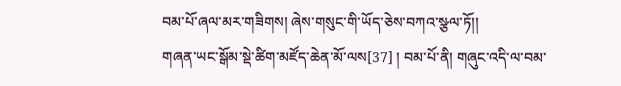བམ་པོ་ཞལ་མར་གཟིགས། ཞེས་གསུང་གི་ཡོད་ཅེས་བཀའ་སྩལ་ཏོ།།
གཞན་ཡང་སྒོམ་སྡེ་ཚིག་མཛོད་ཆེན་མོ་ལས[37] ། བམ་པོ་ནི། གཞུང་འདི་ལ་བམ་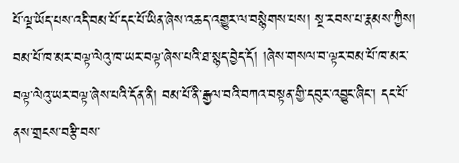པོ་ལྔ་ཡོད་པས་འདི་བམ་པོ་དང་པོ་ཡིན་ཞེས་འཆད་འགྱུར་ལ་བསྙེགས་པས། སྔ་རབས་པ་རྣམས་ཀྱིས། བམ་པོ་ཁ་མར་བལྟ་ལེའུ་ཁ་ཡར་བལྟ་ཞེས་པའི་ཐ་སྙད་བྱེད་དོ། །ཞེས་གསལ་བ་ལྟར་བམ་པོ་ཁ་མར་བལྟ་ལེའུ་ཡར་བལྟ་ཞེས་པའི་དོན་ནི། བམ་པོ་ནི་རྒྱལ་བའི་བཀའ་བསྟན་གྱི་དབུར་འབྱུང་ཞིང་། དང་པོ་ནས་གྲངས་བརྩི་བས་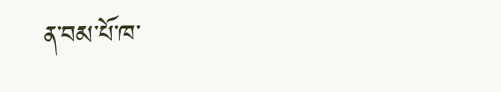ན་བམ་པོ་ཁ་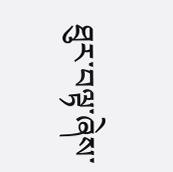ཐུར་བལྟ་ཞེས་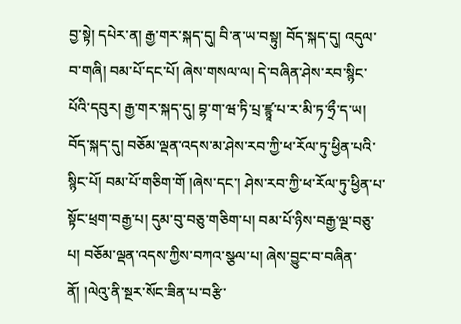བྱ་སྟེ། དཔེར་ན། རྒྱ་གར་སྐད་དུ། བི་ན་ཡ་བསྟུ། བོད་སྐད་དུ། འདུལ་བ་གཞི། བམ་པོ་དང་པོ། ཞེས་གསལ་ལ། དེ་བཞིན་ཤེས་རབ་སྙིང་པོའི་དབུར། རྒྱ་གར་སྐད་དུ། བྷ་ག་ཝ་ཏི་པྲ་ཛྙཱ་པ་ར་མི་ཏ་ཧྲྀ་ད་ཡ། བོད་སྐད་དུ། བཅོམ་ལྡན་འདས་མ་ཤེས་རབ་ཀྱི་ཕ་རོལ་ཏུ་ཕྱིན་པའི་སྙིང་པོ། བམ་པོ་གཅིག་གོ །ཞེས་དང་། ཤེས་རབ་ཀྱི་ཕ་རོལ་ཏུ་ཕྱིན་པ་སྟོང་ཕྲག་བརྒྱ་པ། དུམ་བུ་བཅུ་གཅིག་པ། བམ་པོ་ཉིས་བརྒྱ་ལྔ་བཅུ་པ། བཅོམ་ལྡན་འདས་ཀྱིས་བཀའ་སྩལ་པ། ཞེས་བྱུང་བ་བཞིན་ནོ། །ལེའུ་ནི་སྔར་སོང་ཟིན་པ་བརྩི་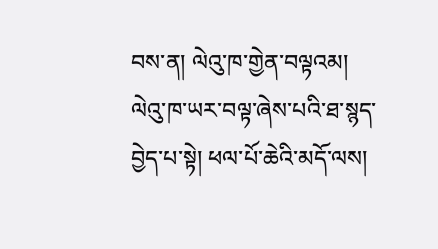བས་ན། ལེའུ་ཁ་གྱེན་བལྟའམ། ལེའུ་ཁ་ཡར་བལྟ་ཞེས་པའི་ཐ་སྙད་བྱེད་པ་སྟེ། ཕལ་པོ་ཆེའི་མདོ་ལས།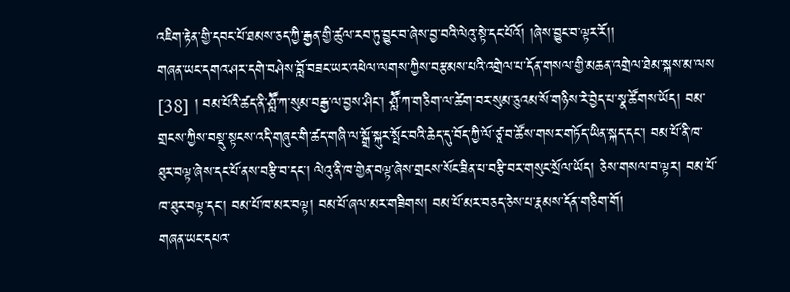འཇིག་རྟེན་གྱི་དབང་པོ་ཐམས་ཅད་ཀྱི་རྒྱན་གྱི་ཚུལ་རབ་ཏུ་བྱུང་བ་ཞེས་བྱ་བའི་ལེའུ་སྟེ་དང་པོའོ། །ཞེས་བྱུང་བ་ལྟར་རོ།།
གཞན་ཡང་དགའ་ཤར་དགེ་བཤེས་བློ་བཟང་ཡར་འཕེལ་ལགས་ཀྱིས་བརྩམས་པའི་འགྲེལ་པ་དོན་གསལ་གྱི་མཆན་འགྲེལ་ཐེམ་སྐས་མ་ལས [38] ། བམ་པོའི་ཚད་ནི་ཤླཽ་ཀ་སུམ་བརྒྱ་ལ་བྱས་ཤིང་། ཤླཽ་ཀ་གཅིག་ལ་ཚེག་བར་སུམ་ཅུའམ་སོ་གཉིས་རེ་བྱེད་པ་སྣ་ཚོགས་ཡོད། བམ་གྲངས་ཀྱིས་བསྡུ་སྟངས་འདི་གཞུང་གི་ཚད་གཞི་ལ་སྒྲོ་སྐུར་སྤོང་བའི་ཆེད་དུ་བོད་ཀྱི་ལོ་ཙཱ་བ་ཚོས་གསར་གཏོད་ཡིན་སྐད་དང་། བམ་པོ་ནི་ཁ་ཐུར་བལྟ་ཞེས་དང་པོ་ནས་བརྩི་བ་དང་། ལེའུ་ནི་ཁ་གྱེན་བལྟ་ཞེས་གྲངས་སོང་ཟིན་པ་བརྩི་བར་གསུང་སྲོལ་ཡོད། ཅེས་གསལ་བ་ལྟར། བམ་པོ་ཁ་ཐུར་བལྟ་དང་། བམ་པོ་ཁ་མར་བལྟ། བམ་པོ་ཞལ་མར་གཟིགས། བམ་པོ་མར་བཅད་ཅེས་པ་རྣམས་དོན་གཅིག་གོ།
གཞན་ཡང་དཔའ་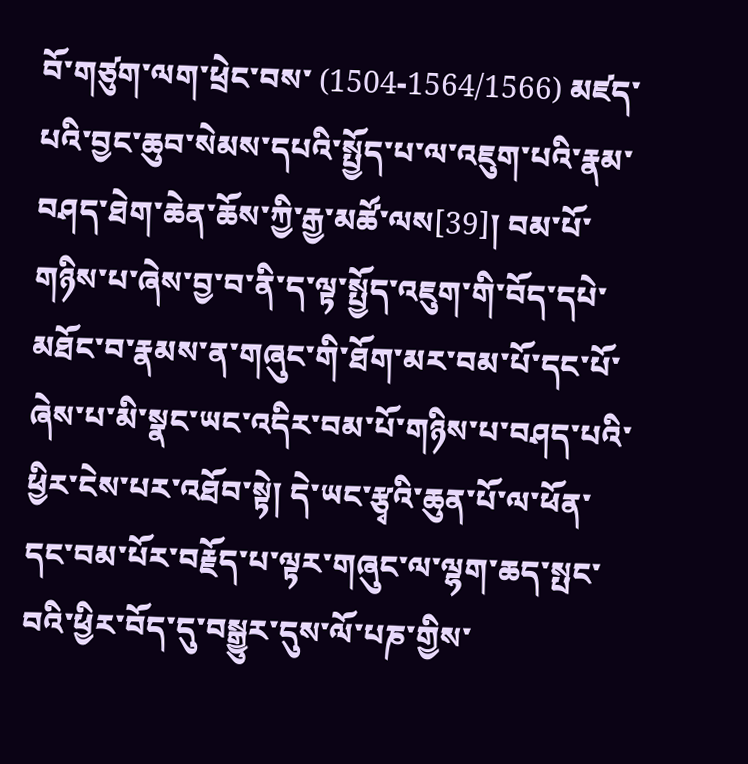བོ་གཙུག་ལག་ཕྲེང་བས་ (1504-1564/1566) མཛད་པའི་བྱང་ཆུབ་སེམས་དཔའི་སྤྱོད་པ་ལ་འཇུག་པའི་རྣམ་བཤད་ཐེག་ཆེན་ཆོས་ཀྱི་རྒྱ་མཚོ་ལས[39]། བམ་པོ་གཉིས་པ་ཞེས་བྱ་བ་ནི་ད་ལྟ་སྤྱོད་འཇུག་གི་བོད་དཔེ་མཐོང་བ་རྣམས་ན་གཞུང་གི་ཐོག་མར་བམ་པོ་དང་པོ་ཞེས་པ་མི་སྣང་ཡང་འདིར་བམ་པོ་གཉིས་པ་བཤད་པའི་ཕྱིར་ངེས་པར་འཐོབ་སྟེ། དེ་ཡང་རྩྭའི་ཆུན་པོ་ལ་ཕོན་དང་བམ་པོར་བརྗོད་པ་ལྟར་གཞུང་ལ་ལྷག་ཆད་སྤང་བའི་ཕྱིར་བོད་དུ་བསྒྱུར་དུས་ལོ་པཎ་གྱིས་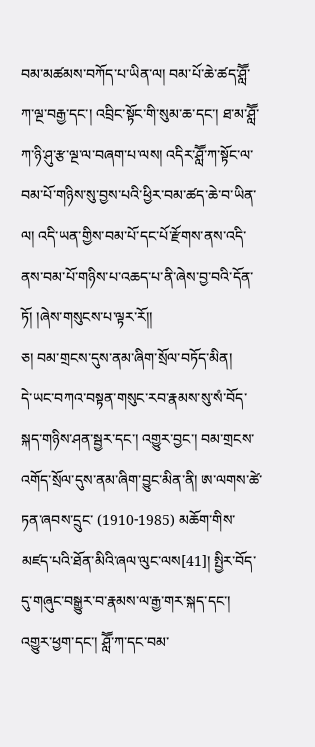བམ་མཚམས་བཀོད་པ་ཡིན་ལ། བམ་པོ་ཆེ་ཚད་ཤླཽ་ཀ་ལྔ་བརྒྱ་དང་། འབྲིང་སྟོང་གི་སུམ་ཆ་དང་། ཐ་མ་ཤླཽ་ཀ་ཉི་ཤུ་རྩ་ལྔ་ལ་བཞག་པ་ལས། འདིར་ཤླཽ་ཀ་སྟོང་ལ་བམ་པོ་གཉིས་སུ་བྱས་པའི་ཕྱིར་བམ་ཚད་ཆེ་བ་ཡིན་ལ། འདི་ཡན་གྱིས་བམ་པོ་དང་པོ་རྫོགས་ནས་འདི་ནས་བམ་པོ་གཉིས་པ་འཆད་པ་ནི་ཞེས་བྱ་བའི་དོན་ཏོ། །ཞེས་གསུངས་པ་ལྟར་རོ།།
ཅ། བམ་གྲངས་དུས་ནམ་ཞིག་སྲོལ་བཏོད་མིན།
དེ་ཡང་བཀའ་བསྟན་གསུང་རབ་རྣམས་སུ་སཾ་བོད་སྐད་གཉིས་ཤན་སྦྱར་དང་། འགྱུར་བྱང་། བམ་གྲངས་འགོད་སྲོལ་དུས་ནམ་ཞིག་བྱུང་མིན་ནི། ཨ་ལགས་ཚེ་ཏན་ཞབས་དྲུང་ (1910-1985) མཆོག་གིས་མཛད་པའི་ཐོན་མིའི་ཞལ་ལུང་ལས[41]། སྤྱིར་བོད་དུ་གཞུང་བསྒྱུར་བ་རྣམས་ལ་རྒྱ་གར་སྐད་དང་། འགྱུར་ཕྱག་དང་། ཤླཽ་ཀ་དང་བམ་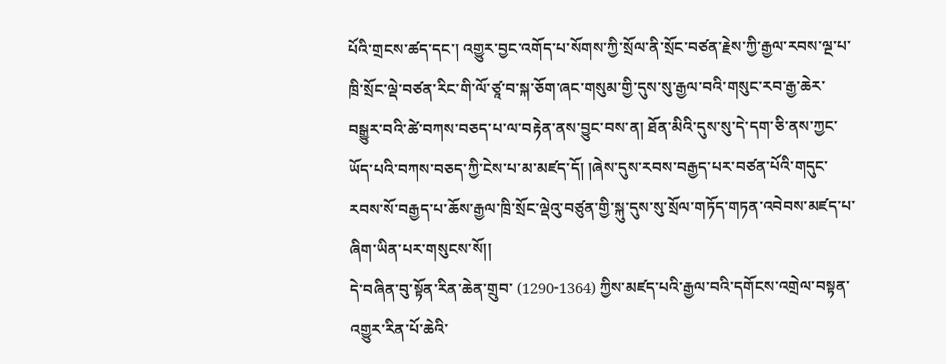པོའི་གྲངས་ཚད་དང་། འགྱུར་བྱང་འགོད་པ་སོགས་ཀྱི་སྲོལ་ནི་སྲོང་བཙན་རྗེས་ཀྱི་རྒྱལ་རབས་ལྔ་པ་ཁྲི་སྲོང་ལྡེ་བཙན་རིང་གི་ལོ་ཙཱ་བ་སྐ་ཅོག་ཞང་གསུམ་གྱི་དུས་སུ་རྒྱལ་བའི་གསུང་རབ་རྒྱ་ཆེར་བསྒྱུར་བའི་ཚེ་བཀས་བཅད་པ་ལ་བརྟེན་ནས་བྱུང་བས་ན། ཐོན་མིའི་དུས་སུ་དེ་དག་ཅི་ནས་ཀྱང་ཡོད་པའི་བཀས་བཅད་ཀྱི་ངེས་པ་མ་མཛད་དོ། །ཞེས་དུས་རབས་བརྒྱད་པར་བཙན་པོའི་གདུང་རབས་སོ་བརྒྱད་པ་ཆོས་རྒྱལ་ཁྲི་སྲོང་ལྡེའུ་བཙུན་གྱི་སྐུ་དུས་སུ་སྲོལ་གཏོད་གཏན་འབེབས་མཛད་པ་ཞིག་ཡིན་པར་གསུངས་སོ།།
དེ་བཞིན་བུ་སྟོན་རིན་ཆེན་གྲུབ་ (1290-1364) ཀྱིས་མཛད་པའི་རྒྱལ་བའི་དགོངས་འགྲེལ་བསྟན་འགྱུར་རིན་པོ་ཆེའི་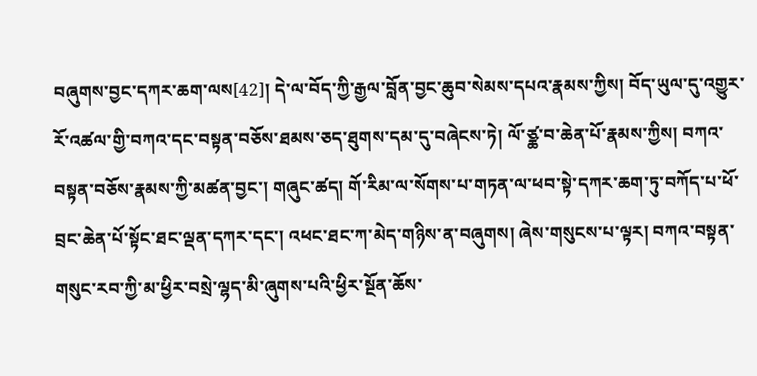བཞུགས་བྱང་དཀར་ཆག་ལས[42]། དེ་ལ་བོད་ཀྱི་རྒྱལ་བློན་བྱང་ཆུབ་སེམས་དཔའ་རྣམས་ཀྱིས། བོད་ཡུལ་དུ་འགྱུར་རོ་འཚལ་གྱི་བཀའ་དང་བསྟན་བཅོས་ཐམས་ཅད་ཐུགས་དམ་དུ་བཞེངས་ཏེ། ལོ་ཙྪ་བ་ཆེན་པོ་རྣམས་ཀྱིས། བཀའ་བསྟན་བཅོས་རྣམས་ཀྱི་མཚན་བྱང་། གཞུང་ཚད། གོ་རིམ་ལ་སོགས་པ་གཏན་ལ་ཕབ་སྟེ་དཀར་ཆག་ཏུ་བཀོད་པ་ཕོ་བྲང་ཆེན་པོ་སྟོང་ཐང་ལྡན་དཀར་དང་། འཕང་ཐང་ཀ་མེད་གཉིས་ན་བཞུགས། ཞེས་གསུངས་པ་ལྟར། བཀའ་བསྟན་གསུང་རབ་ཀྱི་མ་ཕྱིར་བསྲེ་ལྷད་མི་ཞུགས་པའི་ཕྱིར་སྔོན་ཆོས་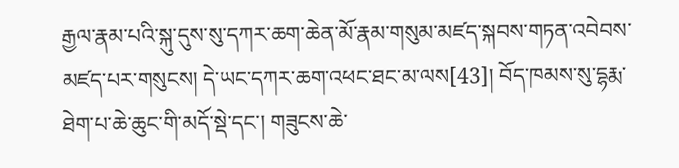རྒྱལ་རྣམ་པའི་སྐུ་དུས་སུ་དཀར་ཆག་ཆེན་མོ་རྣམ་གསུམ་མཛད་སྐབས་གཏན་འབེབས་མཛད་པར་གསུངས། དེ་ཡང་དཀར་ཆག་འཕང་ཐང་མ་ལས[43]། བོད་ཁམས་སུ་དྷརྨ་ཐེག་པ་ཆེ་ཆུང་གི་མདོ་སྡེ་དང་། གཟུངས་ཆེ་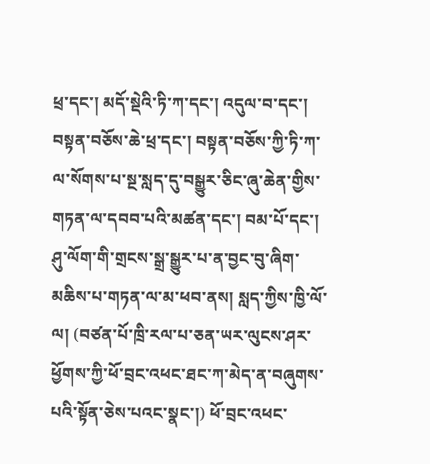ཕྲ་དང་། མདོ་སྡེའི་ཏི་ཀ་དང་། འདུལ་བ་དང་། བསྟན་བཅོས་ཆེ་ཕྲ་དང་། བསྟན་བཅོས་ཀྱི་ཏི་ཀ་ལ་སོགས་པ་སྔ་སླད་དུ་བསྒྱུར་ཅིང་ཞུ་ཆེན་གྱིས་གཏན་ལ་དབབ་པའི་མཚན་དང་། བམ་པོ་དང་། ཤུ་ལོག་གི་གྲངས་སྒྲ་སྒྱུར་པ་ན་བྱང་བུ་ཞིག་མཆིས་པ་གཏན་ལ་མ་ཕབ་ནས། སླད་ཀྱིས་ཁྱི་ལོ་ལ། (བཙན་པོ་ཁྲི་རལ་པ་ཅན་ཡར་ལུངས་ཤར་ཕྱོགས་ཀྱི་ཕོ་བྲང་འཕང་ཐང་ཀ་མེད་ན་བཞུགས་པའི་སྟོན་ཅེས་པའང་སྣང་།) ཕོ་བྲང་འཕང་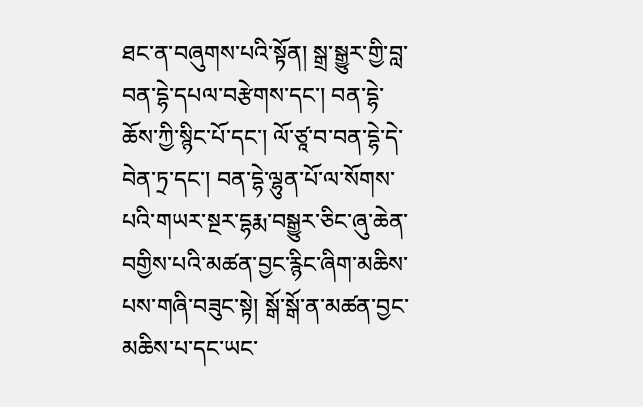ཐང་ན་བཞུགས་པའི་སྟོན། སྒྲ་སྒྱུར་གྱི་བླ་བན་དྷེ་དཔལ་བརྩེགས་དང་། བན་དྷེ་ཆོས་ཀྱི་སྙིང་པོ་དང་། ལོ་ཙཱ་བ་བན་དྷེ་དེ་བེན་ཏྲ་དང་། བན་དྷེ་ལྷུན་པོ་ལ་སོགས་པའི་གཡར་སྔར་དྷརྨ་བསྒྱུར་ཅིང་ཞུ་ཆེན་བགྱིས་པའི་མཚན་བྱང་རྙིང་ཞིག་མཆིས་པས་གཞི་བཟུང་སྟེ། སྒོ་སྒོ་ན་མཚན་བྱང་མཆིས་པ་དང་ཡང་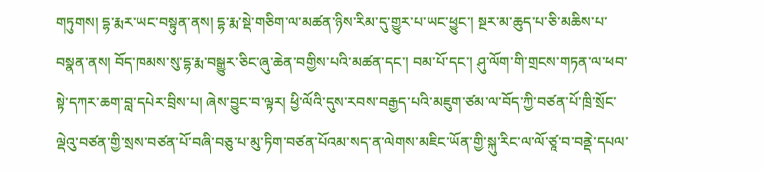གཏུགས། དྷ་རྨར་ཡང་བསྟུན་ནས། དྷ་རྨ་སྡེ་གཅིག་ལ་མཚན་ཉིས་རིམ་དུ་གྱུར་པ་ཡང་ཕྱུང་། སྔར་མ་ཆུད་པ་ཅི་མཆིས་པ་བསྣན་ནས། བོད་ཁམས་སུ་དྷ་རྨ་བསྒྱུར་ཅིང་ཞུ་ཆེན་བགྱིས་པའི་མཚན་དང་། བམ་པོ་དང་། ཤུ་ལོག་གི་གྲངས་གཏན་ལ་ཕབ་སྟེ་དཀར་ཆག་བླ་དཔེར་བྲིས་པ། ཞེས་བྱུང་བ་ལྟར། ཕྱི་ལོའི་དུས་རབས་བརྒྱད་པའི་མཇུག་ཙམ་ལ་བོད་ཀྱི་བཙན་པོ་ཁྲི་སྲོང་ལྡེའུ་བཙན་གྱི་སྲས་བཙན་པོ་བཞི་བཅུ་པ་མུ་ཏིག་བཙན་པོའམ་སད་ན་ལེགས་མཇིང་ཡོན་གྱི་སྐུ་རིང་ལ་ལོ་ཙཱ་བ་བནྡེ་དཔལ་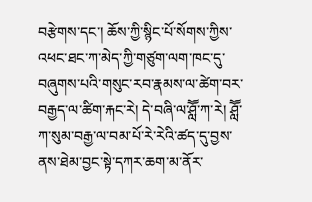བརྩེགས་དང་། ཆོས་ཀྱི་སྙིང་པོ་སོགས་ཀྱིས་འཕང་ཐང་ཀ་མེད་ཀྱི་གཙུག་ལག་ཁང་དུ་བཞུགས་པའི་གསུང་རབ་རྣམས་ལ་ཚེག་བར་བརྒྱད་ལ་ཚིག་རྐང་རེ། དེ་བཞི་ལ་ཤླཽ་ཀ་རེ། ཤླཽ་ཀ་སུམ་བརྒྱ་ལ་བམ་པོ་རེ་རེའི་ཚད་དུ་བྱས་ནས་ཐེམ་བྱང་སྟེ་དཀར་ཆག་མ་ནོར་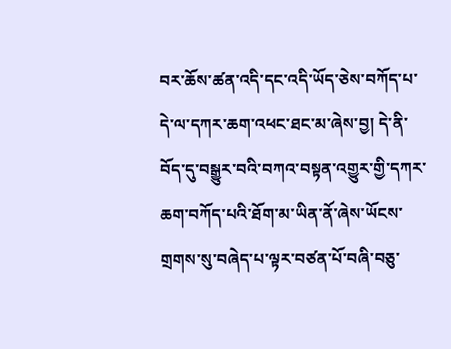བར་ཆོས་ཚན་འདི་དང་འདི་ཡོད་ཅེས་བཀོད་པ་དེ་ལ་དཀར་ཆག་འཕང་ཐང་མ་ཞེས་བྱ། དེ་ནི་བོད་དུ་བསྒྱུར་བའི་བཀའ་བསྟན་འགྱུར་གྱི་དཀར་ཆག་བཀོད་པའི་ཐོག་མ་ཡིན་ནོ་ཞེས་ཡོངས་གྲགས་སུ་བཞེད་པ་ལྟར་བཙན་པོ་བཞི་བཅུ་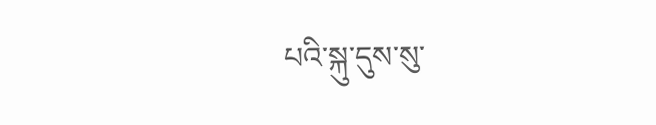པའི་སྐུ་དུས་སུ་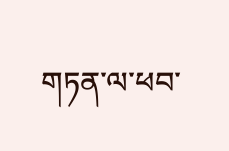གཏན་ལ་ཕབ་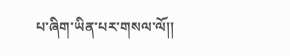པ་ཞིག་ཡིན་པར་གསལ་ལོ།།